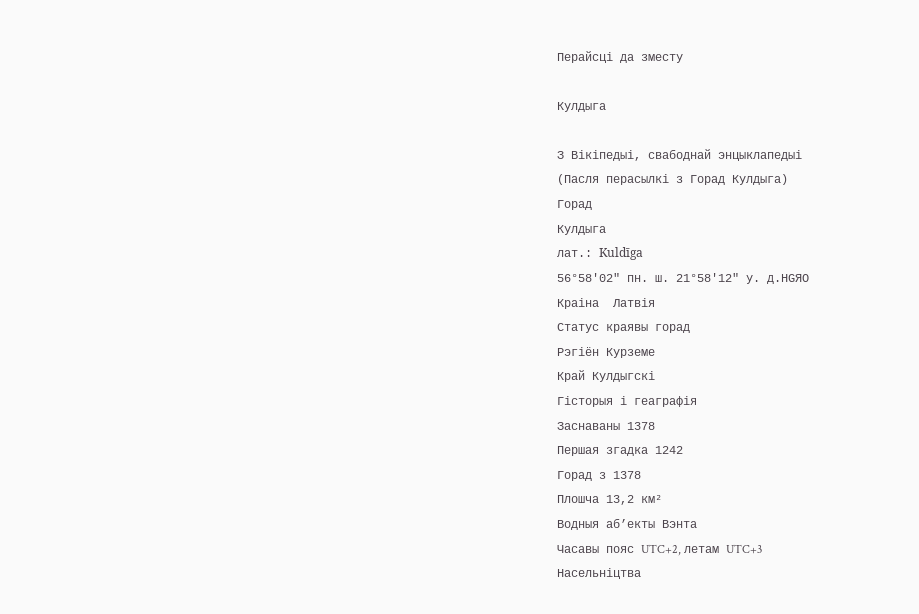Перайсці да зместу

Кулдыга

З Вікіпедыі, свабоднай энцыклапедыі
(Пасля перасылкі з Горад Кулдыга)
Горад
Кулдыга
лат.: Kuldīga
56°58′02″ пн. ш. 21°58′12″ у. д.HGЯO
Краіна  Латвія
Статус краявы горад
Рэгіён Курземе
Край Кулдыгскі
Гісторыя і геаграфія
Заснаваны 1378
Першая згадка 1242
Горад з 1378
Плошча 13,2 км²
Водныя аб’екты Вэнта
Часавы пояс UTC+2, летам UTC+3
Насельніцтва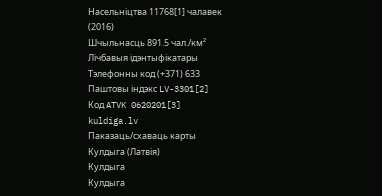Насельніцтва 11768[1] чалавек (2016)
Шчыльнасць 891.5 чал./км²
Лічбавыя ідэнтыфікатары
Тэлефонны код (+371) 633
Паштовы індэкс LV-3301[2]
Код ATVK 0620201[3]
kuldiga.lv
Паказаць/схаваць карты
Кулдыга (Латвія)
Кулдыга
Кулдыга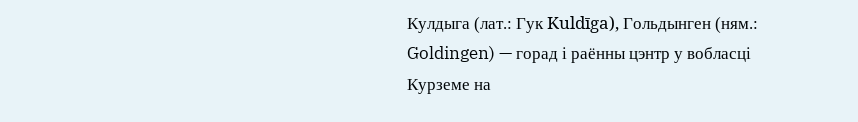Кулдыга (лат.: Гук Kuldīga), Гольдынген (ням.: Goldingen) — горад і раённы цэнтр у вобласці Курземе на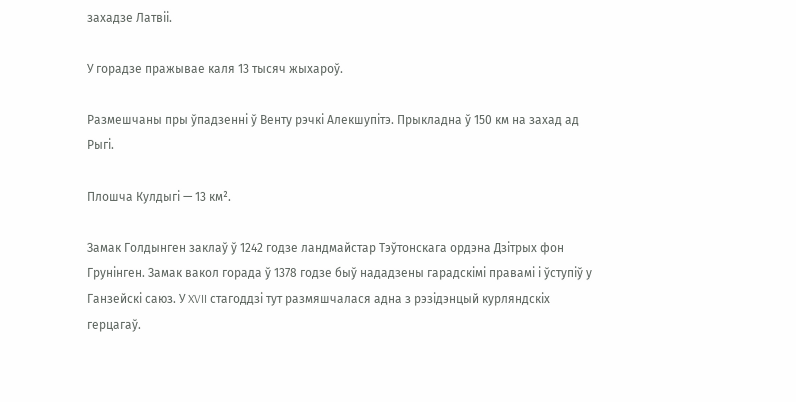захадзе Латвіі.

У горадзе пражывае каля 13 тысяч жыхароў.

Размешчаны пры ўпадзенні ў Венту рэчкі Алекшупітэ. Прыкладна ў 150 км на захад ад Рыгі.

Плошча Кулдыгі — 13 км².

Замак Голдынген заклаў ў 1242 годзе ландмайстар Тэўтонскага ордэна Дзітрых фон Грунінген. Замак вакол горада ў 1378 годзе быў нададзены гарадскімі правамі і ўступіў у Ганзейскі саюз. У XVII стагоддзі тут размяшчалася адна з рэзідэнцый курляндскіх герцагаў.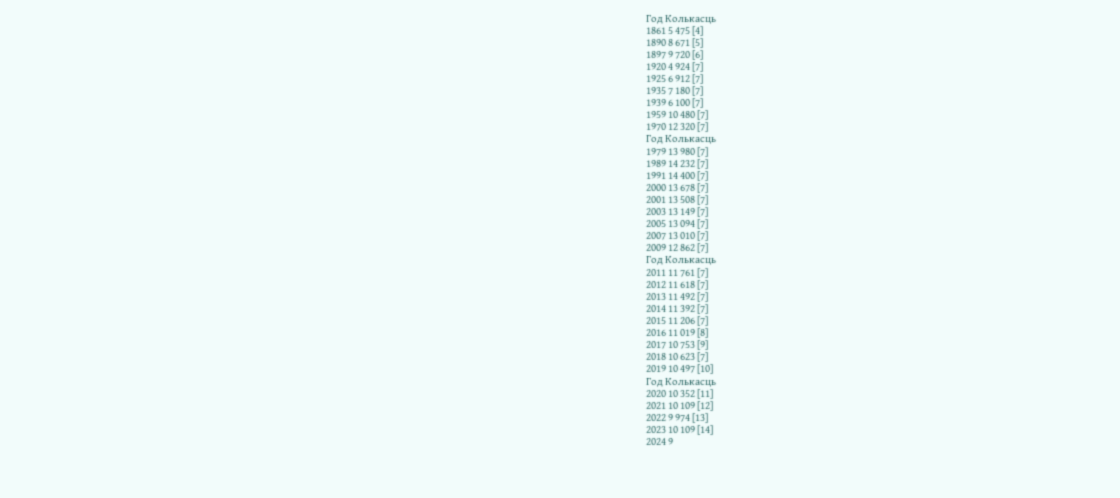Год Колькасць
1861 5 475 [4]
1890 8 671 [5]
1897 9 720 [6]
1920 4 924 [7]
1925 6 912 [7]
1935 7 180 [7]
1939 6 100 [7]
1959 10 480 [7]
1970 12 320 [7]
Год Колькасць
1979 13 980 [7]
1989 14 232 [7]
1991 14 400 [7]
2000 13 678 [7]
2001 13 508 [7]
2003 13 149 [7]
2005 13 094 [7]
2007 13 010 [7]
2009 12 862 [7]
Год Колькасць
2011 11 761 [7]
2012 11 618 [7]
2013 11 492 [7]
2014 11 392 [7]
2015 11 206 [7]
2016 11 019 [8]
2017 10 753 [9]
2018 10 623 [7]
2019 10 497 [10]
Год Колькасць
2020 10 352 [11]
2021 10 109 [12]
2022 9 974 [13]
2023 10 109 [14]
2024 9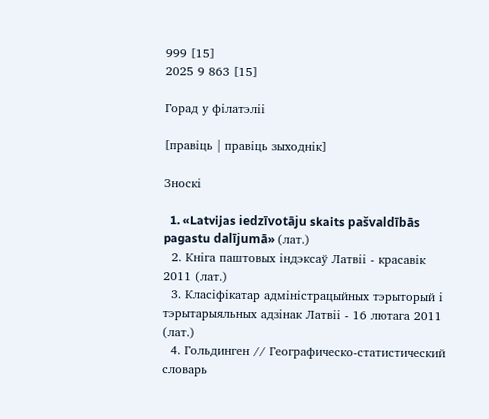999 [15]
2025 9 863 [15]

Горад у філатэліі

[правіць | правіць зыходнік]

Зноскі

  1. «Latvijas iedzīvotāju skaits pašvaldībās pagastu dalījumā» (лат.)
  2. Кніга паштовых індэксаў Латвіі - красавік 2011 (лат.)
  3. Класіфікатар адміністрацыйных тэрыторый і тэрытарыяльных адзінак Латвіі - 16 лютага 2011 (лат.)
  4. Гольдинген // Географическо-статистический словарь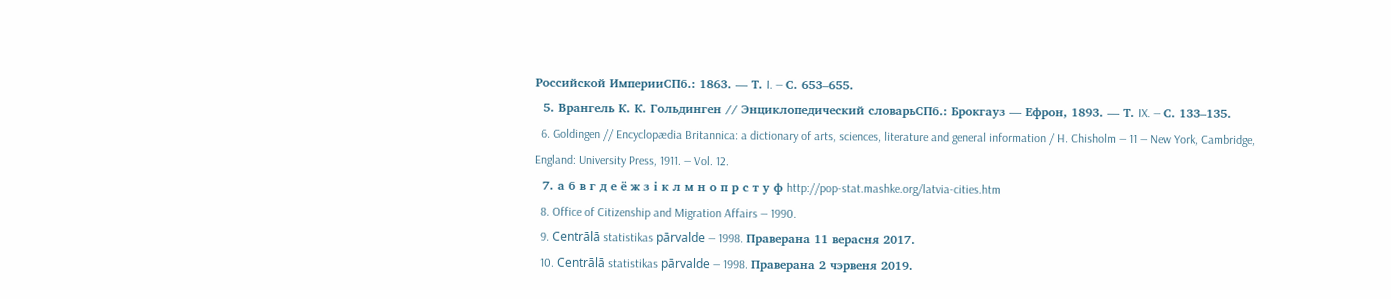Российской ИмперииСПб.: 1863. — Т. I. — С. 653–655.
  5. Врангель К. К. Гольдинген // Энциклопедический словарьСПб.: Брокгауз — Ефрон, 1893. — Т. IX. — С. 133–135.
  6. Goldingen // Encyclopædia Britannica: a dictionary of arts, sciences, literature and general information / H. Chisholm — 11 — New York, Cambridge, England: University Press, 1911. — Vol. 12.
  7. а б в г д е ё ж з і к л м н о п р с т у ф http://pop-stat.mashke.org/latvia-cities.htm
  8. Office of Citizenship and Migration Affairs — 1990.
  9. Centrālā statistikas pārvalde — 1998. Праверана 11 верасня 2017.
  10. Centrālā statistikas pārvalde — 1998. Праверана 2 чэрвеня 2019.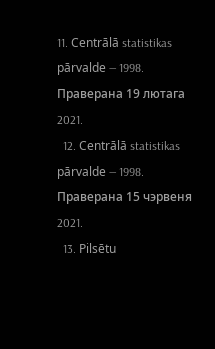11. Centrālā statistikas pārvalde — 1998. Праверана 19 лютага 2021.
  12. Centrālā statistikas pārvalde — 1998. Праверана 15 чэрвеня 2021.
  13. Pilsētu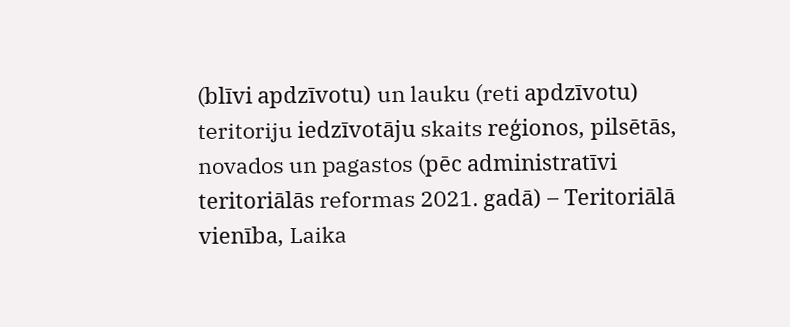(blīvi apdzīvotu) un lauku (reti apdzīvotu) teritoriju iedzīvotāju skaits reģionos, pilsētās, novados un pagastos (pēc administratīvi teritoriālās reformas 2021. gadā) – Teritoriālā vienība, Laika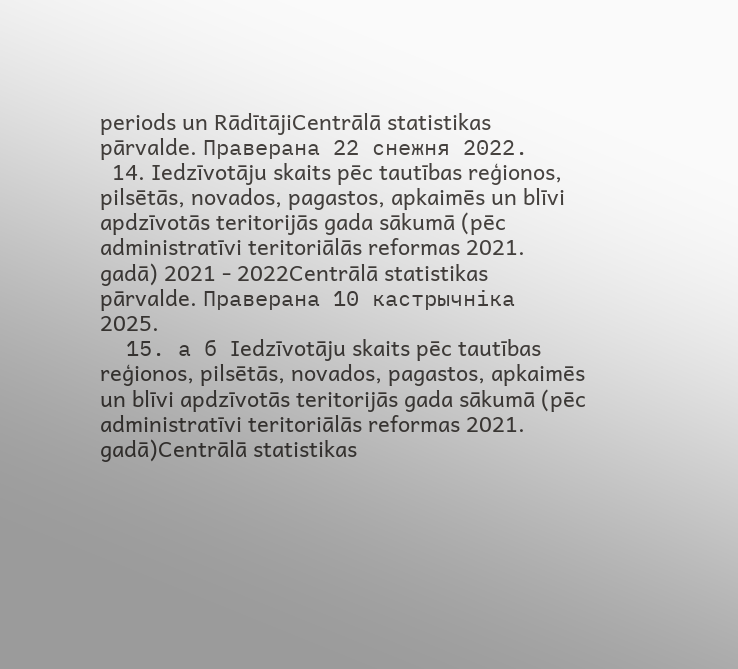periods un RādītājiCentrālā statistikas pārvalde. Праверана 22 снежня 2022.
  14. Iedzīvotāju skaits pēc tautības reģionos, pilsētās, novados, pagastos, apkaimēs un blīvi apdzīvotās teritorijās gada sākumā (pēc administratīvi teritoriālās reformas 2021. gadā) 2021 - 2022Centrālā statistikas pārvalde. Праверана 10 кастрычніка 2025.
  15. а б Iedzīvotāju skaits pēc tautības reģionos, pilsētās, novados, pagastos, apkaimēs un blīvi apdzīvotās teritorijās gada sākumā (pēc administratīvi teritoriālās reformas 2021. gadā)Centrālā statistikas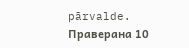pārvalde. Праверана 10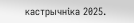кастрычніка 2025.